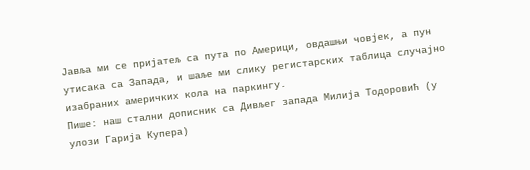Јавља ми се пријатељ са пута по Америци, овдашњи човјек, а пун утисака са Запада, и шаље ми слику регистарских таблица случајно изабраних америчких кола на паркингу.
Пише: наш стални дописник са Дивљег запада Милија Тодоровић (у улози Гарија Купера)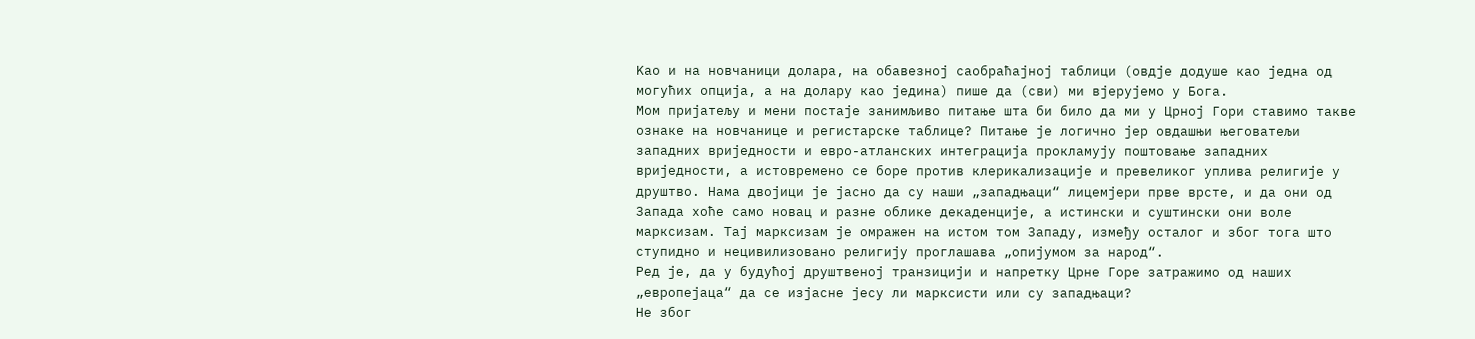Kао и на новчаници долара, на обавезној саобраћајној таблици (овдје додуше као једна од могућих опција, а на долару као једина) пише да (сви) ми вјерујемо у Бога.
Мом пријатељу и мени постаје занимљиво питање шта би било да ми у Црној Гори ставимо такве ознаке на новчанице и регистарске таблице? Питање је логично јер овдашњи његоватељи западних вриједности и евро-атланских интеграција прокламују поштовање западних вриједности, а истовремено се боре против клерикализације и превеликог уплива религије у друштво. Нама двојици је јасно да су наши „западњаци“ лицемјери прве врсте, и да они од Запада хоће само новац и разне облике декаденције, а истински и суштински они воле марксизам. Тај марксизам је омражен на истом том Западу, између осталог и због тога што ступидно и нецивилизовано религију проглашава „опијумом за народ“.
Ред је, да у будућој друштвеној транзицији и напретку Црне Горе затражимо од наших „европејаца“ да се изјасне јесу ли марксисти или су западњаци?
Не због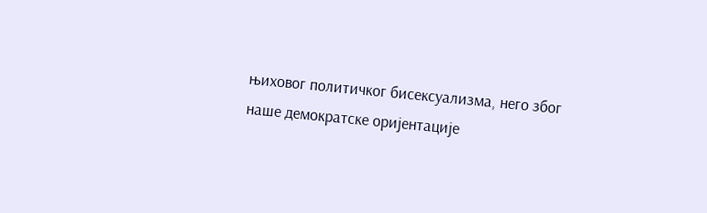њиховог политичког бисексуализма, него због наше демократске оријентације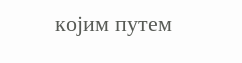којим путем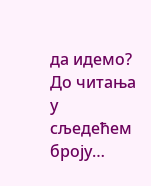да идемо?
До читања у сљедећем броју…